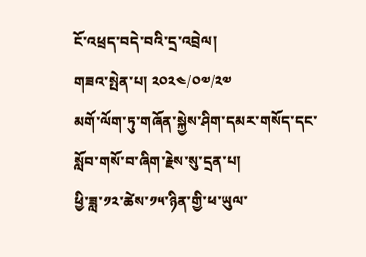ངོ་འཕྲད་བདེ་བའི་དྲ་འབྲེལ།
གཟའ་སྤེན་པ། ༢༠༢༤/༠༧/༢༧
མགོ་ལོག་ཏུ་གཞོན་སྐྱེས་ཤིག་དམར་གསོད་དང་སློབ་གསོ་བ་ཞིག་རྗེས་སུ་དྲན་པ།
ཕྱི་ཟླ་༡༢་ཚེས་༡༥་ཉིན་གྱི་ཕ་ཡུལ་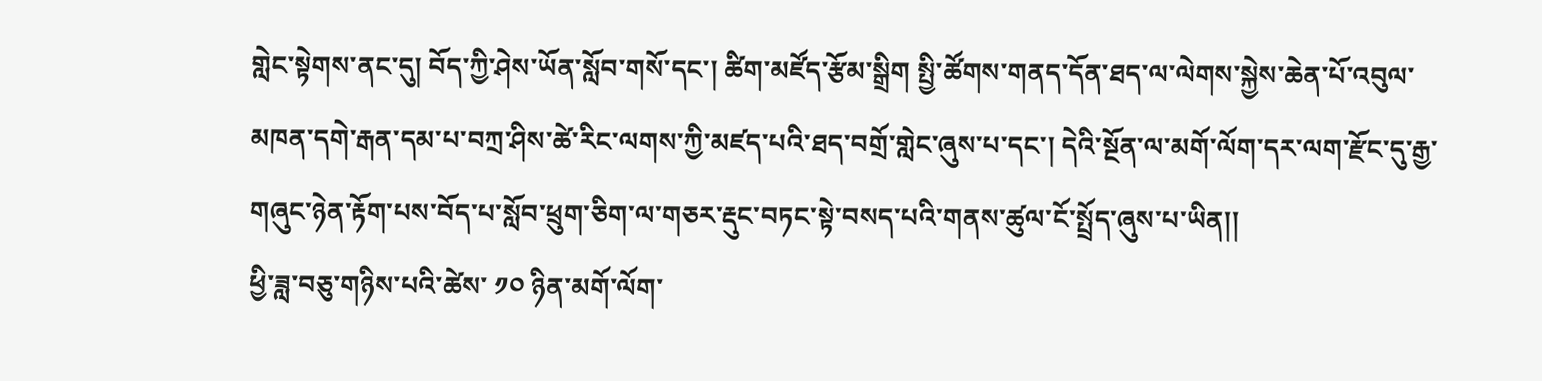གླེང་སྟེགས་ནང་དུ། བོད་ཀྱི་ཤེས་ཡོན་སློབ་གསོ་དང་། ཚིག་མཛོད་རྩོམ་སྒྲིག སྤྱི་ཚོགས་གནད་དོན་ཐད་ལ་ལེགས་སྐྱེས་ཆེན་པོ་འབུལ་མཁན་དགེ་རྒན་དམ་པ་བཀྲ་ཤིས་ཚེ་རིང་ལགས་ཀྱི་མཛད་པའི་ཐད་བགྲོ་གླེང་ཞུས་པ་དང་། དེའི་སྔོན་ལ་མགོ་ལོག་དར་ལག་རྫོང་དུ་རྒྱ་གཞུང་ཉེན་རྟོག་པས་བོད་པ་སློབ་ཕྲུག་ཅིག་ལ་གཅར་རྡུང་བཏང་སྟེ་བསད་པའི་གནས་ཚུལ་ངོ་སྤྲོད་ཞུས་པ་ཡིན།།
ཕྱི་ཟླ་བཅུ་གཉིས་པའི་ཚེས་ ༡༠ ཉིན་མགོ་ལོག་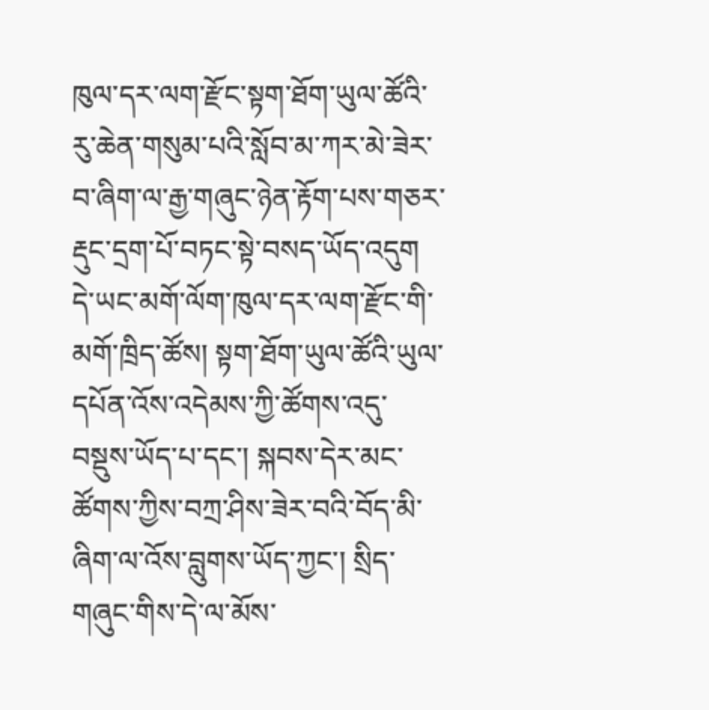ཁུལ་དར་ལག་རྫོང་སྟག་ཐོག་ཡུལ་ཚོའི་རུ་ཆེན་གསུམ་པའི་སློབ་མ་ཀར་མེ་ཟེར་བ་ཞིག་ལ་རྒྱ་གཞུང་ཉེན་རྟོག་པས་གཅར་རྡུང་དྲག་པོ་བཏང་སྟེ་བསད་ཡོད་འདུག
དེ་ཡང་མགོ་ལོག་ཁུལ་དར་ལག་རྫོང་གི་མགོ་ཁྲིད་ཚོས། སྟག་ཐོག་ཡུལ་ཚོའི་ཡུལ་དཔོན་འོས་འདེམས་ཀྱི་ཚོགས་འདུ་བསྡུས་ཡོད་པ་དང་། སྐབས་དེར་མང་ཚོགས་ཀྱིས་བཀྲ་ཤིས་ཟེར་བའི་བོད་མི་ཞིག་ལ་འོས་བླུགས་ཡོད་ཀྱང་། སྲིད་གཞུང་གིས་དེ་ལ་མོས་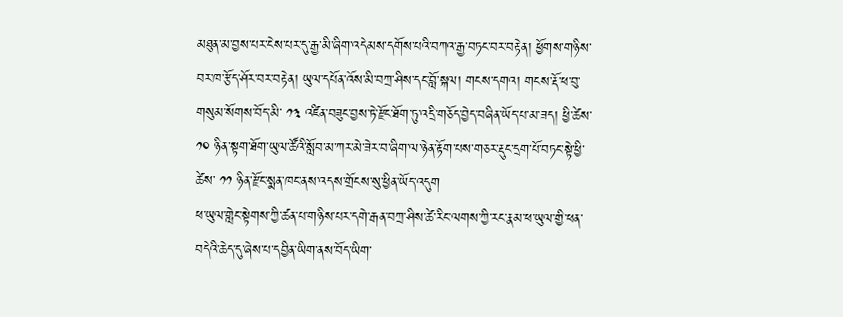མཐུན་མ་བྱས་པར་ངེས་པར་དུ་རྒྱ་མི་ཞིག་འདེམས་དགོས་པའི་བཀའ་རྒྱ་བཏང་བར་བརྟེན། ཕྱོགས་གཉིས་བར་ཁ་རྩོད་ཤོར་བར་བརྟེན། ཡུལ་དཔོན་འོས་མི་བཀྲ་ཤིས་དང་བློ་སྐལ། གངས་དགའ། གངས་རྡོ་ཕ་བུ་གསུམ་སོགས་བོད་མི་ ༡༣ འཛིན་བཟུང་བྱས་ཏེ་རྫོང་ཐོག་ཏུ་འདྲི་གཅོད་བྱེད་བཞིན་ཡོད་པ་མ་ཟད། ཕྱི་ཚེས་ ༡༠ ཉིན་སྟག་ཐོག་ཡུལ་ཚོའི་སློབ་མ་ཀར་མེ་ཟེར་བ་ཞིག་ལ་ཉེན་རྟོག་པས་གཅར་རྡུང་དྲག་པོ་བཏང་སྟེ་ཕྱི་ཚེས་ ༡༡ ཉིན་རྫོང་སྨན་ཁང་ནས་འདས་གྲོངས་སུ་ཕྱིན་ཡོད་འདུག
ཕ་ཡུལ་གླེང་སྟེགས་ཀྱི་ཚན་པ་གཉིས་པར་དགེ་རྒན་བཀྲ་ཤིས་ཚེ་རིང་ལགས་ཀྱི་རང་རྣམ་ཕ་ཡུལ་གྱི་ཕན་བདེའི་ཆེད་དུ་ཞེས་པ་དབྱིན་ཡིག་ནས་བོད་ཡིག་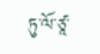ཏུ་ལོ་ཙཱ་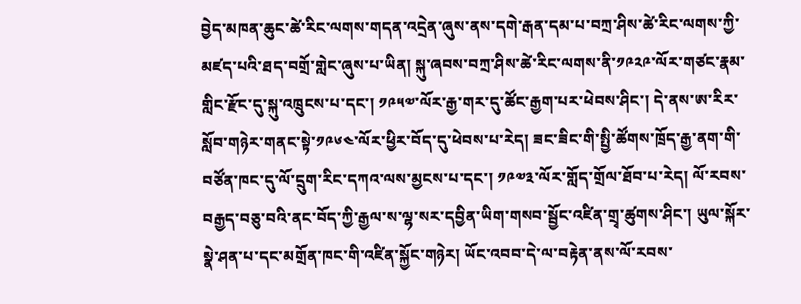བྱེད་མཁན་ཆུང་ཚེ་རིང་ལགས་གདན་འདྲེན་ཞུས་ནས་དགེ་རྒན་དམ་པ་བཀྲ་ཤིས་ཚེ་རིང་ལགས་ཀྱི་མཛད་པའི་ཐད་བགྲོ་གླེང་ཞུས་པ་ཡིན། སྐུ་ཞབས་བཀྲ་ཤིས་ཚེ་རིང་ལགས་ནི་༡༩༢༩་ལོར་གཙང་རྣམ་གླིང་རྫོང་དུ་སྐུ་འཁྲུངས་པ་དང་། ༡༩༥༧་ལོར་རྒྱ་གར་དུ་ཚོང་རྒྱག་པར་ཕེབས་ཤིང་། དེ་ནས་ཨ་རིར་སློབ་གཉེར་གནང་སྟེ་༡༩༦༤་ལོར་ཕྱིར་བོད་དུ་ཕེབས་པ་རེད། ཟང་ཟིང་གི་སྤྱི་ཚོགས་ཁྲོད་རྒྱ་ནག་གི་བཙོན་ཁང་དུ་ལོ་དྲུག་རིང་དཀའ་ལས་མྱངས་པ་དང་། ༡༩༧༣་ལོར་གློད་གྲོལ་ཐོབ་པ་རེད། ལོ་རབས་བརྒྱད་བཅུ་བའི་ནང་བོད་ཀྱི་རྒྱལ་ས་ལྷ་སར་དབྱིན་ཡིག་གསབ་སྦྱོང་འཛིན་གྲྭ་ཚུགས་ཤིང་། ཡུལ་སྐོར་སྣེ་ཤན་པ་དང་མགྲོན་ཁང་གི་འཛིན་སྐྱོང་གཉེར། ཡོང་འབབ་དེ་ལ་བརྟེན་ནས་ལོ་རབས་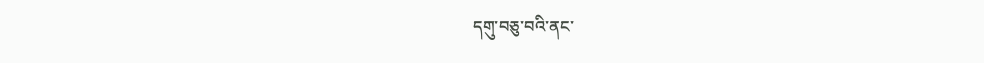དགུ་བཅུ་བའི་ནང་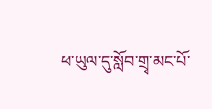ཕ་ཡུལ་དུ་སློབ་གྲྭ་མང་པོ་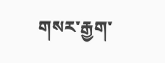གསར་རྒྱག་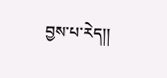བྱས་པ་རེད།།